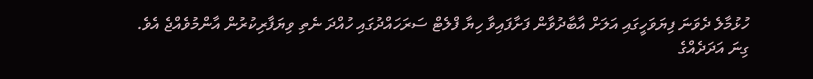ހުޅުމާލެ ދެވަނަ ފިޔަވަހީގައި އަލަށް އާބާދުވާން ފަށާފައިވާ ހިޔާ ފްލެޓް ސަރަހައްދުގައި ހުއްދަ ނެތި ވިޔަފާރިކުރުން އާންމުވެއްޖެ އެވެ.
ގިނަ އަދަދެއްގެ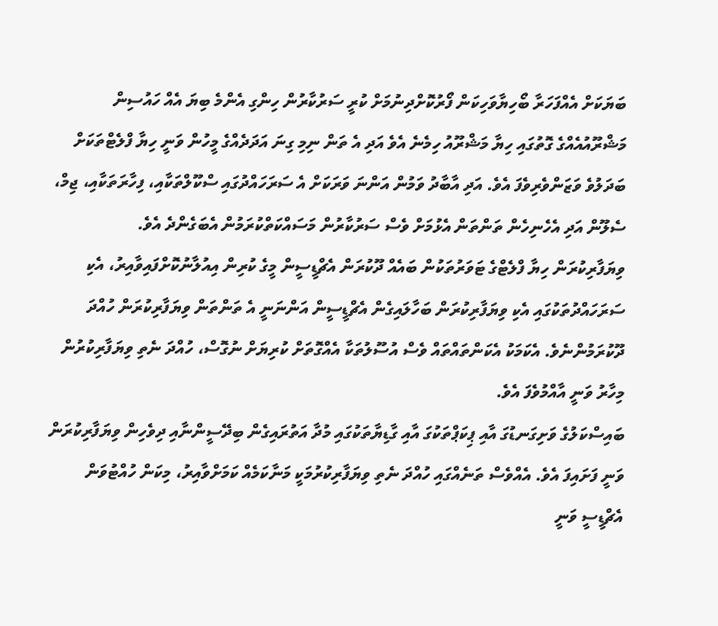ބަޔަކަށް އެއްފަހަރާ ބޯހިޔާވަހިކަން ފޯރުކޮށްދިނުމަށް ކުރީ ސަރުކާރުން ހިންގި އެންމެ ބިޔަ އެއް ހައުސިން މަޝްރޫއުއެއްގެ ގޮތުގައި ހިޔާ މަޝްރޫއު ހިމެނެ އެވެ އަދި އެ ތަން ނިމި ގިނަ އަދަދެއްގެ މީހުން ވަނީ ހިޔާ ފްލެޓްތަކަށް ބަދަލުވެ ވަޒަންވެރިވެފަ އެވެ. އަދި އާބާދު ވަމުން އަންނަ ވަރަކަށް އެ ސަރަހައްދުގައި ސްކޫލްތަކާއި، ފިހާރަތަކާއި، ޖިމް، ސެލޫން އަދި އެހެނިހެން ތަންތަން އެޅުމަށް ވެސް ސަރުކާރުން މަސައްކަތްކުރަމުން އެބަގެންދެ އެވެ.
ވިޔަފާރިކުރަން ހިޔާ ފްލެޓްގެ ޓަވަރުތަކުން ބައެއް ދޫކުރަން އެޗްޑީސީން މީގެ ކުރިން އިއުލާނުކޮށްފައިވާއިރު، އެކި ސަރަހައްދުތަކުގައި އެކި ވިޔަފާރިކުރަން ބަހާލައިގެން އެޗްޑީސީން އަންނަނީ އެ ތަންތަން ވިޔަފާރިކުރަން ހުއްދަ ދޫކުރަމުންނެވެ. އެކަމަކު އެކަންތައްތައް ވެސް އުސޫލުތަކާ އެއްގޮތަށް ކުރިޔަށް ނުގޮސް، ހުއްދަ ނެތި ވިޔަފާރިކުރުން މިހާރު ވަނީ އާއްމުވެފަ އެވެ.
ބައިސްކަލުގެ ވަށިގަނޑުގަ އާއި ޕިކަޕްތަކުގަ އާއި ގާޑިޔާތަކުގައި މުދާ އަތުރައިގެން ބިދޭސީންނާއި ދިވެހިން ވިޔަފާރިކުރަން ވަނީ ފަށައިފަ އެވެ. އެއްވެސް ތަނެއްގައި ހުއްދަ ނެތި ވިޔަފާރިކުރުމަކީ މަނާކަމެއް ކަމަށްވާއިރު، މިކަން ހުއްޓުވަން އެޗްޑީސީ ވަނީ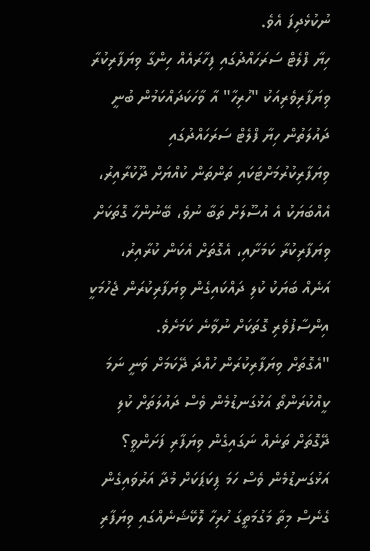ނުކުޅެދިފަ އެވެ.
ހިޔާ ފްލެޓް ސަރަހައްދުގައި ފިހާރައެއް ހިންގާ ވިޔަފާރިކުރާ ވިޔަފާރިވެރިއަކު "ހުރިހާ" އާ ވާހަކަދައްކަމުން ބުނީ ދައުލަތުން ހިޔާ ފްލެޓް ސަރަހައްދުގައި ވިޔަފާރިކުރުމަށްޓަކައި ތަންތަން ކުއްޔަށް ދޫކުރާއިރު، އެއްބަޔަކު އެ އުސޫލަށް ތަބާ ނުވެ، ބޭނުންހާ ގޮތަކަށް ވިޔަފާރިކުރާ ކަމަށާއި، އެގޮތަށް އެކަން ކުރާއިރު، އަނެއް ބަޔަކު ކުލި ދައްކައިގެން ވިޔަފާރިކުރަން ޖެހުމަކީ އިންސާފުވެރި ގޮތަކަށް ނުވާނެ ކަމަށެވެ.
"އެގޮތަށް ވިޔަފާރިކުރަން ހުއްދަ ދޭކަމަށް ވަނީ ނަމަ ކީއްކުރަންތޯ އަޅުގަނޑުމެން ވެސް ދައުލަތަށް ކުލި ދޭގޮތަށް ތަނެއް ނަގައިގެން ވިޔަފާރި ފަށަންވީ؟ އަޅުގަނޑުމެން ވެސް ހަމަ ޕިކަޕަކަށް މުދާ އަރުވައިގެން ގެނެސް މިތާ މަގުމަތީގަ ހުރިހާ ލޮކޭޝަނެއްގައި ވިޔަފާރި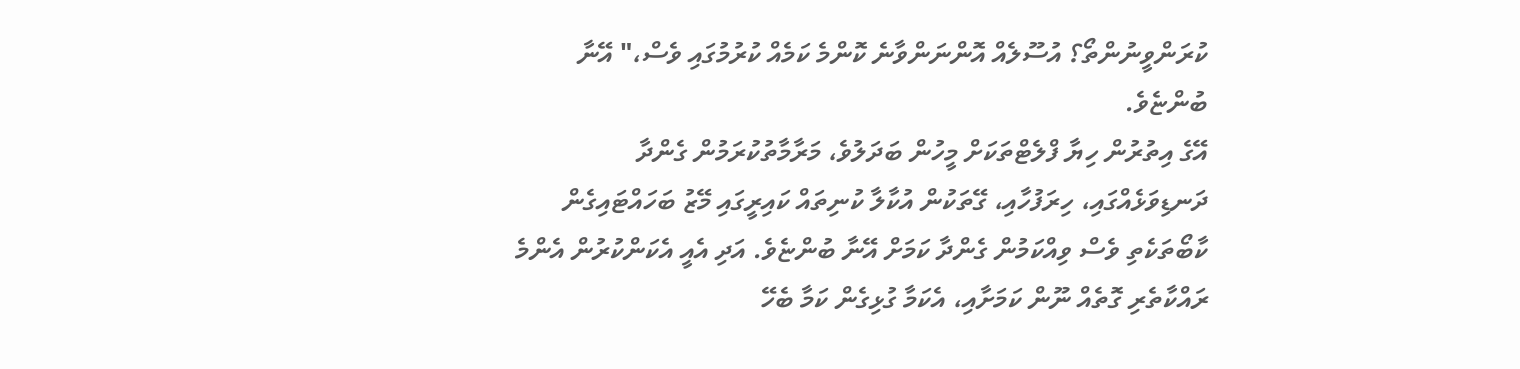ކުރަންވީނުންތޯ؟ އުސޫލެއް އޮންނަންވާނެ ކޮންމެ ކަމެއް ކުރުމުގައި ވެސް،" އޭނާ ބުންޏެވެ.
އޭގެ އިތުރުން ހިޔާ ފްލެޓްތަކަށް މީހުން ބަދަލުވެ، މަރާމާތުކުރަމުން ގެންދާ ދަނޑިވަޅެއްގައި، ހިރަފުހާއި، ގޭތަކުން އުކާލާ ކުނިތައް ކައިރީގައި މޭޒު ބަހައްޓައިގެން ކާބޯތަކެތި ވެސް ވިއްކަމުން ގެންދާ ކަމަށް އޭނާ ބުންޏެވެ. އަދި އެއީ އެކަންކުރުން އެންމެ ރައްކާތެރި ގޮތެއް ނޫން ކަމަށާއި، އެކަމާ ގުޅިގެން ކަމާ ބެހޭ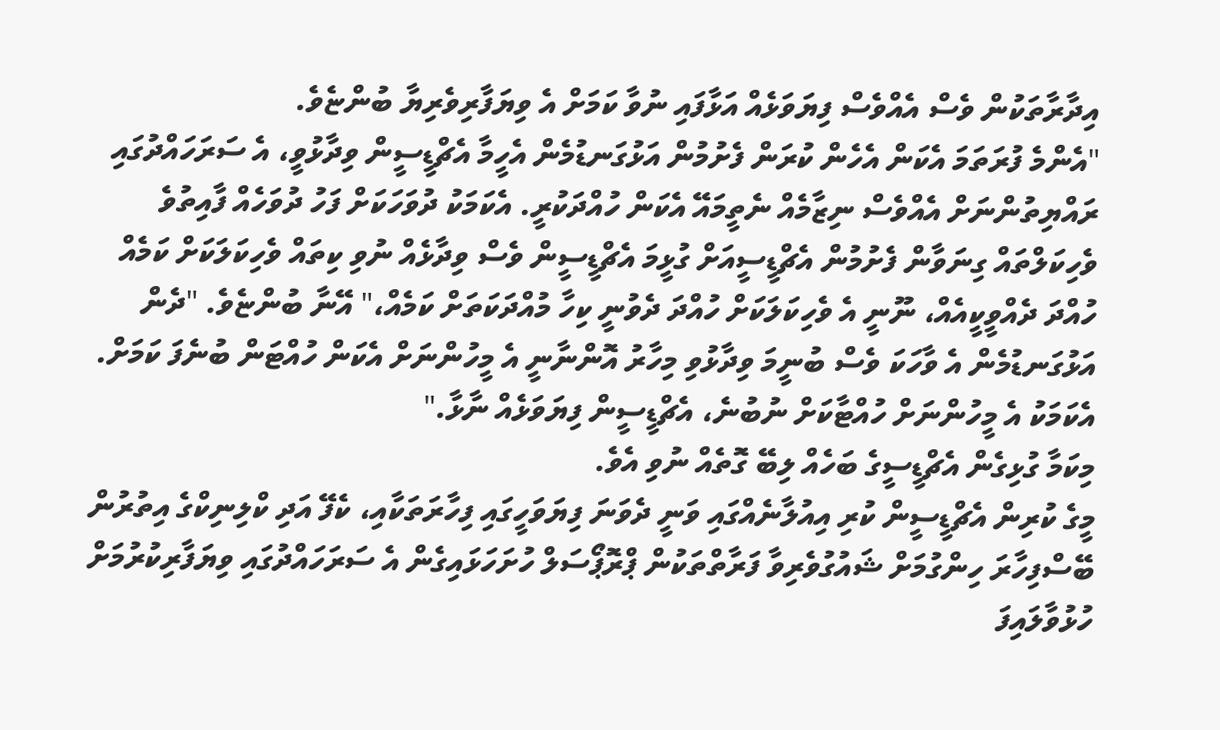އިދާރާތަކުން ވެސް އެއްވެސް ފިޔަވަޅެއް އަޅާފައި ނުވާ ކަމަށް އެ ވިޔަފާރިވެރިޔާ ބުންޏެވެ.
"އެންމެ ފުރަތަމަ އެކަން އެހެން ކުރަން ފެށުމުން އަޅުގަނޑުމެން އެހީމާ އެޗްޑީސީން ވިދާޅުވީ، އެ ސަރަހައްދުގައި ރައްޔިތުންނަށް އެއްވެސް ނިޒާމެއް ނެތީމައޭ އެކަން ހުއްދަކުރީ. އެކަމަކު ދުވަހަކަށް ފަހު ދުވަހެއް ފާއިތުވެ ވެހިކަލްތައް ގިނަވާން ފެށުމުން އެޗްޑީސީއަށް ގުޅީމަ އެޗްޑީސީން ވެސް ވިދާޅެއް ނުވި ކިތައް ވެހިކަލަކަށް ކަމެއް ހުއްދަ ދެއްވީކީއެއް، ނޫނީ އެ ވެހިކަލަކަށް ހުއްދަ ދެވުނީ ކިހާ މުއްދަކަތަށް ކަމެއް،" އޭނާ ބުންޏެވެ. "ދެން އަޅުގަނޑުމެން އެ ވާހަކަ ވެސް ބުނީމަ ވިދާޅުވި މިހާރު އޮންނާނީ އެ މީހުންނަށް އެކަން ހުއްޓަން ބުނެފަ ކަމަށް. އެކަމަކު އެ މީހުންނަށް ހުއްޓާކަށް ނުބުނެ، އެޗްޑީސީން ފިޔަވަޅެއް ނާޅާ."
މިކަމާ ގުޅިގެން އެޗްޑީސީގެ ބަހެއް ލިބޭ ގޮތެއް ނުވި އެވެ.
މީގެ ކުރިން އެޗްޑީސީން ކުރި އިއުލާނެއްގައި ވަނީ ދެވަނަ ފިޔަވަހީގައި ފިހާރަތަކާއި، ކެފޭ އަދި ކްލިނިކްގެ އިތުރުން ބޭސްފިހާރަ ހިންގުމަށް ޝައުގުވެރިވާ ފަރާތްތަކުން ޕްރޮޕޯސަލް ހުށަހަޅައިގެން އެ ސަރަހައްދުގައި ވިޔަފާރިކުރުމަށް ހުޅުވާލައިފަ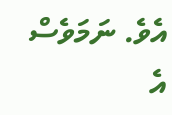އެވެ. ނަމަވެސް އެ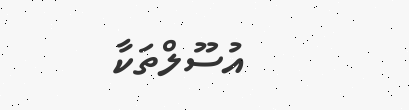އުސޫލްތަކާ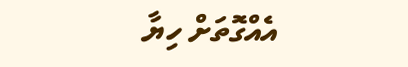އެއްގޮތަށް ހިޔާ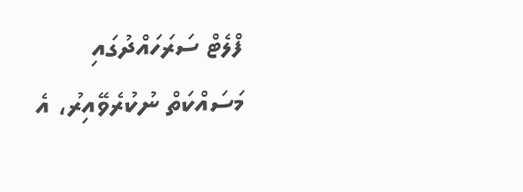ފްލެޓް ސަރަހައްދުގައި މަސައްކަތް ނުކުރެވޭއިރު، އެ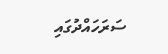ސަރަހައްދުގައި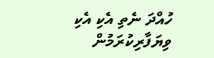ހުއްދަ ނެތި އެކި އެކި ވިޔަފާރިކުރަމުން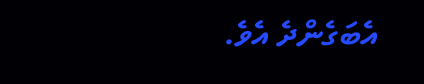އެބަގެންދެ އެވެ.